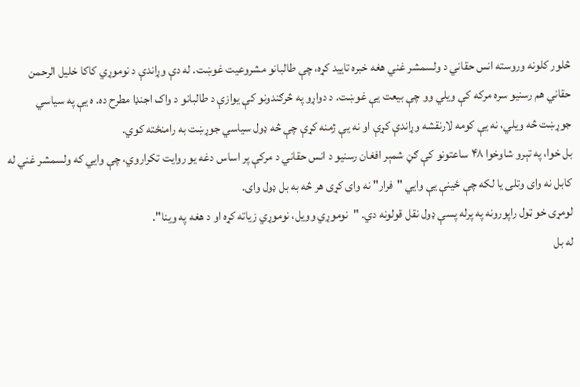څلور کلونه وروسته انس حقاني د ولسمشر غني هغه خبره تایید کړه، چې طالبانو مشروعیت غوښت. له دې وړاندې د نوموړي کاکا خلیل الرحمن حقاني هم رسنیو سره مرکه کې ویلي وو چې بیعت یې غوښت. د دواړو په څرګندونو کې یوازې د طالبانو د واک اجنډا مطرح ده. ه یې په سیاسي جوړښت څه ویلي، نه یې کومه لارنقشه وړاندې کړې او نه یې ژمنه کړې چې څه ډول سیاسي جوړښت به رامنځته کوي.
بل خوا، په تېرو شاوخوا ۴۸ ساعتونو کې ګڼ شمېر افغان رسنیو د انس حقاني د مرکې پر اساس دغه یو روایت تکراروي، چې وايي که ولسمشر غني له کابل نه وای وتلی یا لکه چې ځینې یې وايي "فرار" نه وای کړی هر څه به بل ډول وای.
لومړی خو ټول راپورونه په پرله پسې ډول نقل قولونه دي. "نوموړي وویل، نوموړي زیاته کړه او د هغه په وینا".
له بل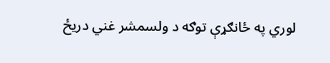لوري په ځانګړې توګه د ولسمشر غني دریځ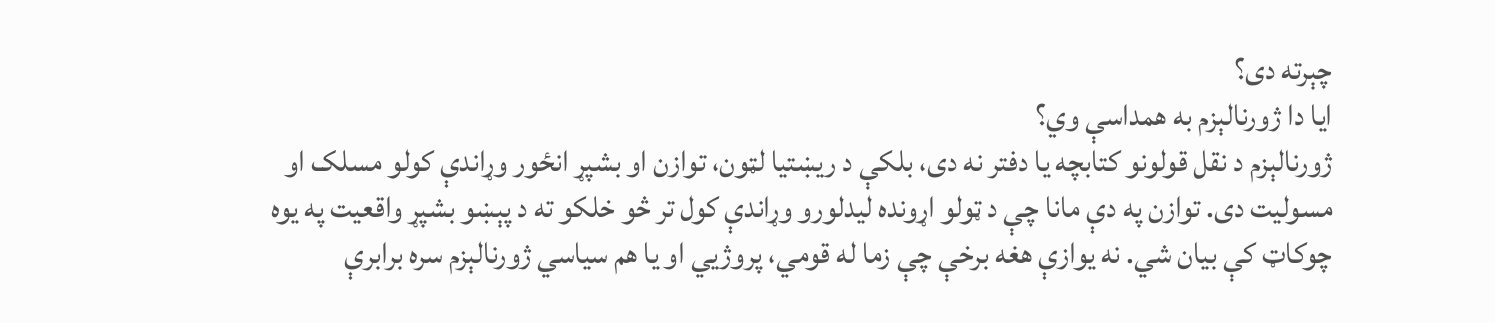چېرته دی؟
ایا دا ژورنالېزم به همداسې وي؟
ژورنالېزم د نقل قولونو کتابچه یا دفتر نه دی، بلکې د ريښتیا لټون، توازن او بشپړ انځور وړاندې کولو مسلک او مسولیت دی. توازن په دې مانا چې د ټولو اړونده لیدلورو وړاندې کول تر څو خلکو ته د پېښو بشپړ واقعیت په یوه چوکاټ کې بیان شي. نه یوازې هغه برخې چې زما له قومي، پروژيي او یا هم سیاسي ژورنالېزم سره برابرې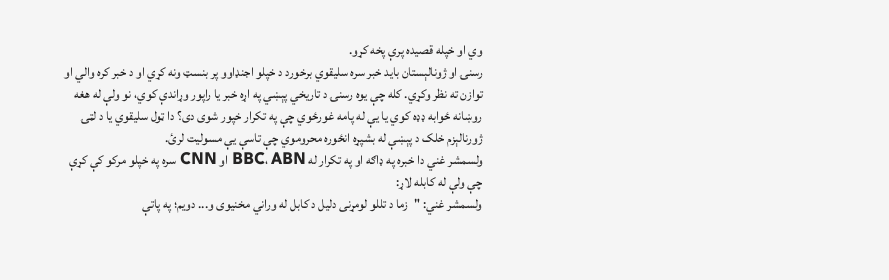وي او خپله قصیده پرې پخه کړو.
رسنۍ او ژونالېستان باید خبر سره سلیقوي برخورد د خپلو اجنډاوو پر بنسټ ونه کړي او د خبر کره والي او توازن ته نظر وکړي. کله چې یوه رسنۍ د تاریخي پېښي په اړه خبر یا راپور وړاندې کوي، نو ولې له هغه روښانه ځوابه ډډه کوي یا یې له پامه غورځوي چې په تکرار خپور شوی دی؟ دا ټول سلیقوي یا د لټۍ ژورنالېزم خلک د پېښې له بشپړه انځوره محروموي چې تاسې یې مسولیت لرئ.
ولسمشر غني دا خبره په ډاګه او په تکرار له BBC، ABN او CNN سره په خپلو مرکو کې کړې چې ولې له کابله لاړ:
ولسمشر غني: "زما د تللو لومړنی دلیل د کابل له وراني مخنیوی و... دویم؛ په پاتې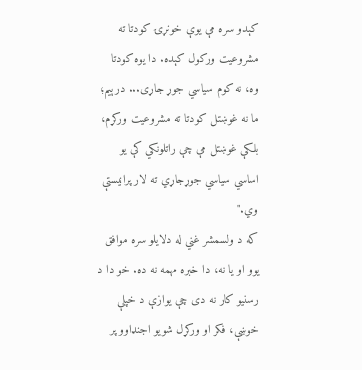کېدو سره مې یوې خونړۍ کودتا ته مشروعیت ورکول کېده. دا یوه کودتا وه، نه کوم سیاسي جوړ جاړی... درېيم؛ ما نه غوښتل کودتا ته مشروعیت ورکړم، بلکې غوښتل مې چې راتلونکي کې یو اساسي سیاسي جوړجاړي ته لار پرانيستې وي."
که د ولسمشر غني له دلایلو سره موافق یوو او یا نه، دا خبره مهمه نه ده. خو دا د رسنیو کار نه دی چې یوازې د خپلې خوښې، فکر او ورکړل شویو اجنډاوو پر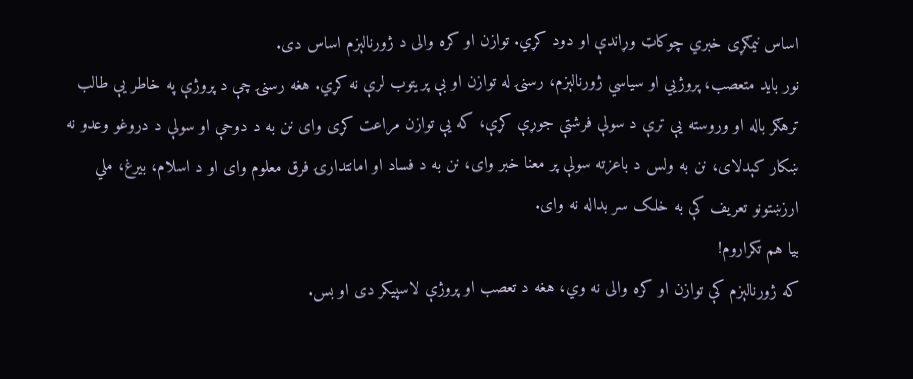اساس نیمګړی خبري چوکاټ وړاندې او دود کړي. توازن او کره والی د ژورنالېزم اساس دی.
نور باید متعصب، پروژيي او سیاسي ژورنالېزم، رسنۍ له توازن او بې پریتوب لرې نه کړي. هغه رسنۍ چې د پروژې په خاطر یې طالب ترهګر باله او وروسته یې ترې د سولې فرشتې جوړې کړې، که یې توازن مراعت کړی وای نن به د دوحې او سولې د دروغو وعدو نه ښکار کېدلای، نن به ولس د باعزته سولې پر معنا خبر وای، نن به د فساد او امانتدارۍ فرق معلوم وای او د اسلام، بيرغ، ملي ارزښتونو تعریف کې به خلک سر بداله نه وای.
بیا هم تکراروم!
که ژورنالېزم کې توازن او کره والی نه وي، هغه د تعصب او پروژې لاسپیکر دی او بس.